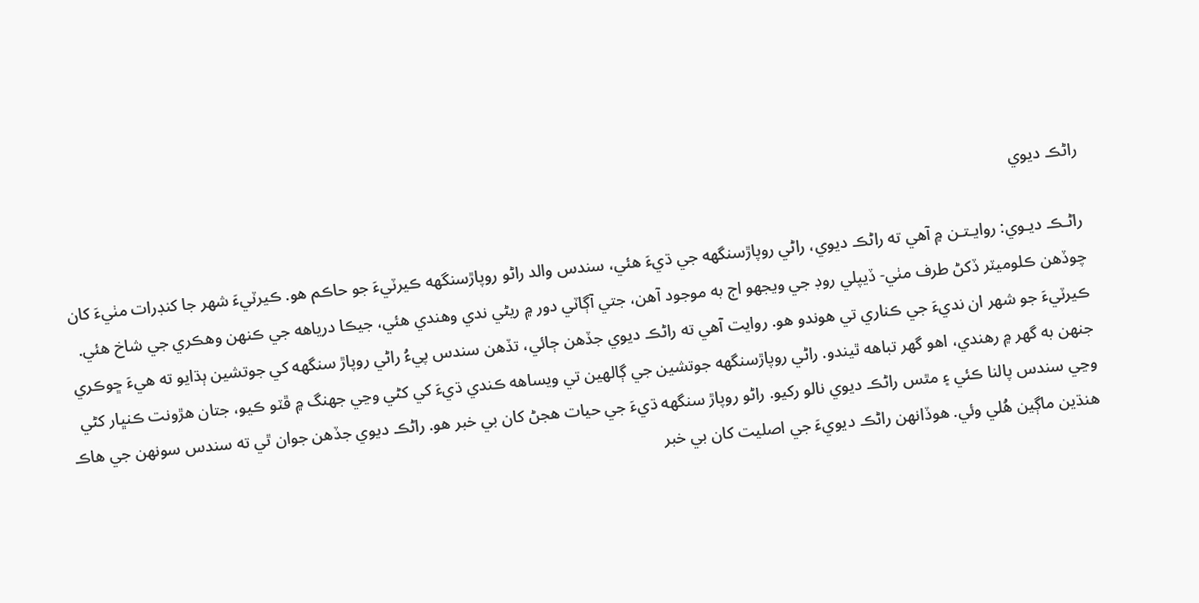راڻڪ ديوي

راڻـڪ ديـوي: روايـتـن ۾ آهي ته راڻڪ ديوي، راڻي روپاڙسنگهه جي ڌيءَ هئي، سندس والد راڻو روپاڙسنگهه ڪيرٽيءَ جو حاڪم هو. ڪيرٽيءَ شهر جا کنڊرات مٺيءَ کان چوڏهن ڪلوميٽر ڏکڻ طرف مٺي- ڏيپلي روڊ جي ويجهو اڄ به موجود آهن، جتي آڳاٽي دور ۾ ريڻي ندي وهندي هئي، جيڪا درياهه جي ڪنهن وهڪري جي شاخ هئي. ڪيرٽيءَ جو شهر ان نديءَ جي ڪناري تي هوندو هو. روايت آهي ته راڻڪ ديوي جڏهن ڄائي، تڏهن سندس پيءُ راڻي روپاڙ سنگهه کي جوتشين ٻڌايو ته هيءَ ڇوڪري جنهن به گهر ۾ رهندي، اهو گهر تباهه ٿيندو. راڻي روپاڙسنگهه جوتشين جي ڳالهين تي ويساهه ڪندي ڌيءَ کي کڻي وڃي جهنگ ۾ ڦٽو ڪيو، جتان هڙونت ڪنڀار کڻي وڃي سندس پالنا ڪئي ۽ مٿس راڻڪ ديوي نالو رکيو. راڻو روپاڙ سنگهه ڌيءَ جي حيات هجڻ کان بي خبر هو. راڻڪ ديوي جڏهن جوان ٿي ته سندس سونهن جي هاڪ هنڌين ماڳين هُلي وئي. هوڏانهن راڻڪ ديويءَ جي اصليت کان بي خبر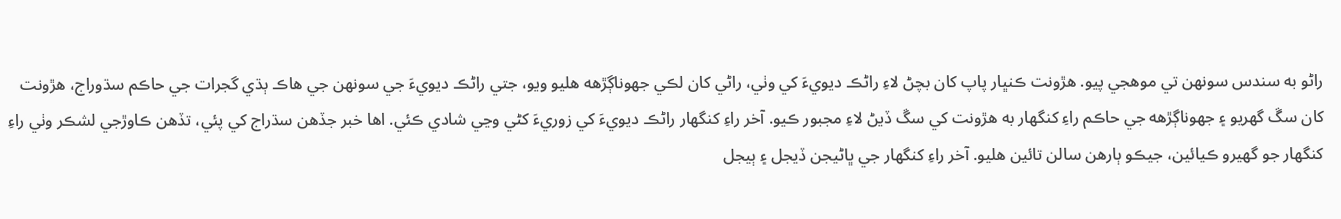راڻو به سندس سونهن تي موهجي پيو. هڙونت ڪنڀار پاپ کان بچڻ لاءِ راڻڪ ديويءَ کي وٺي، راڻي کان لڪي جهوناڳڙهه هليو ويو، جتي راڻڪ ديويءَ جي سونهن جي هاڪ ٻڌي گجرات جي حاڪم سڌوراج، هڙونت کان سڱ گهريو ۽ جهوناڳڙهه جي حاڪم راءِ کنگهار به هڙونت کي سڱ ڏيڻ لاءِ مجبور ڪيو. آخر راءِ کنگهار راڻڪ ديويءَ کي زوريءَ کڻي وڃي شادي ڪئي. اها خبر جڏهن سڌراج کي پئي، تڏهن ڪاوڙجي لشڪر وٺي راءِ کنگهار جو گهيرو ڪيائين، جيڪو ٻارهن سالن تائين هليو. آخر راءِ کنگهار جي ڀاڻيجن ڏيجل ۽ ٻيجل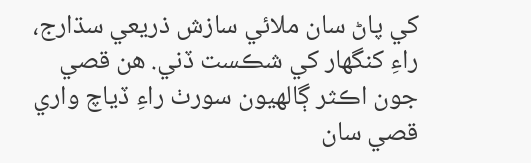کي پاڻ سان ملائي سازش ذريعي سڌارج، راءِ کنگهار کي شڪست ڏني. هن قصي جون اڪثر ڳالهيون سورٺ راءِ ڏياچ واري قصي سان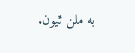به ملن ٿيون.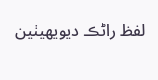لفظ راڻڪ ديويھيٺين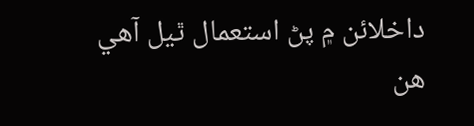داخلائن ۾ پڻ استعمال ٿيل آھي
هن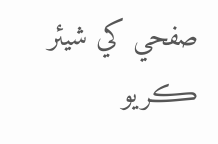صفحي کي شيئر ڪريو